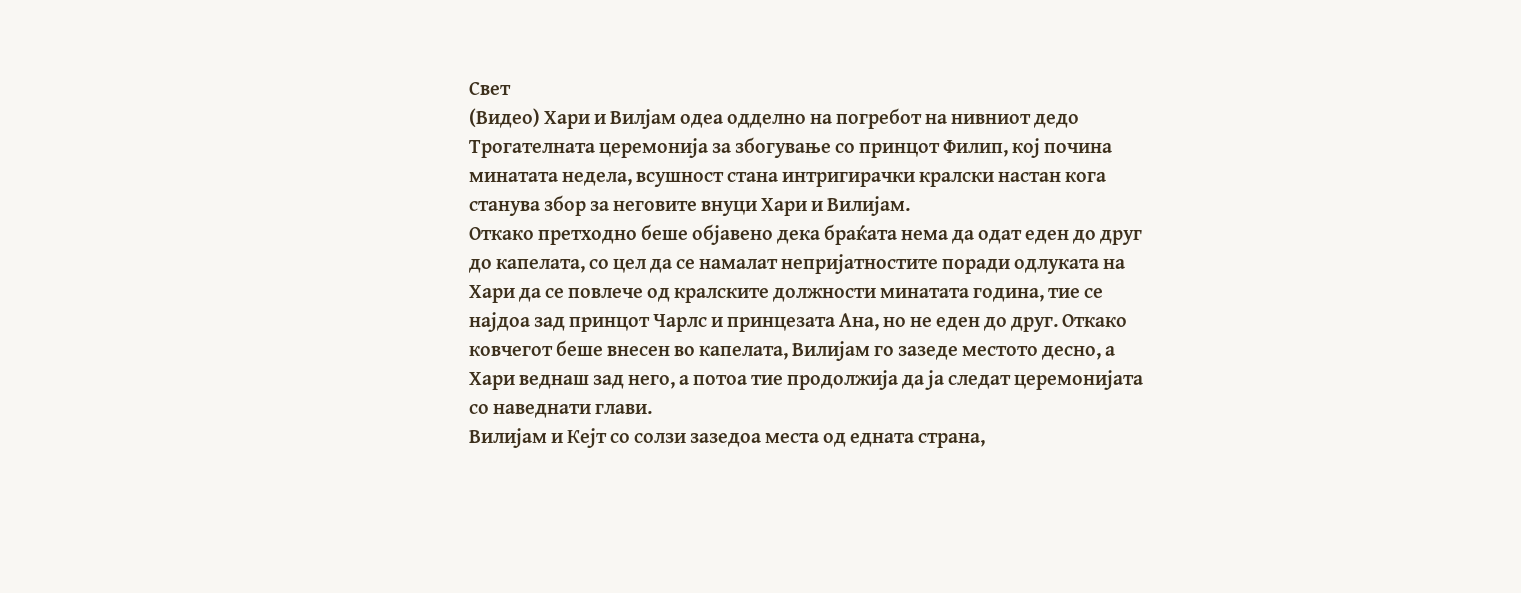Свет
(Видео) Хари и Вилјам одеа одделно на погребот на нивниот дедо
Трогателната церемонија за збогување со принцот Филип, кој почина минатата недела, всушност стана интригирачки кралски настан кога станува збор за неговите внуци Хари и Вилијам.
Откако претходно беше објавено дека браќата нема да одат еден до друг до капелата, со цел да се намалат непријатностите поради одлуката на Хари да се повлече од кралските должности минатата година, тие се најдоа зад принцот Чарлс и принцезата Ана, но не еден до друг. Откако ковчегот беше внесен во капелата, Вилијам го зазеде местото десно, а Хари веднаш зад него, а потоа тие продолжија да ја следат церемонијата со наведнати глави.
Вилијам и Кејт со солзи зазедоа места од едната страна,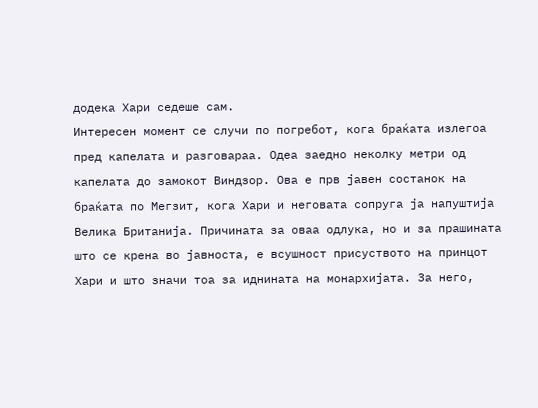додека Хари седеше сам.
Интересен момент се случи по погребот, кога браќата излегоа пред капелата и разговараа. Одеа заедно неколку метри од капелата до замокот Виндзор. Ова е прв јавен состанок на браќата по Мегзит, кога Хари и неговата сопруга ја напуштија Велика Британија. Причината за оваа одлука, но и за прашината што се крена во јавноста, е всушност присуството на принцот Хари и што значи тоа за иднината на монархијата. За него,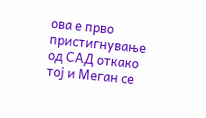ова е прво пристигнување од САД откако тој и Меган се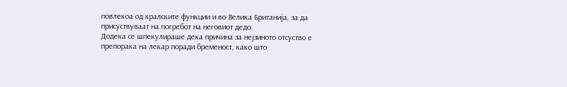повлекоа од кралските функции и во Велика Британија, за да присуствуваат на погребот на неговиот дедо.
Додека се шпекулираше дека причина за нејзиното отсуство е препорака на лекар поради бременост, како што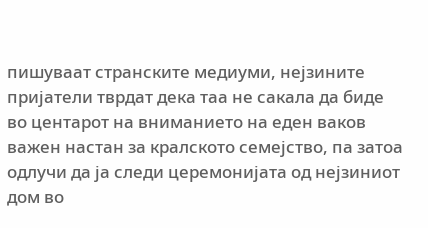пишуваат странските медиуми, нејзините пријатели тврдат дека таа не сакала да биде во центарот на вниманието на еден ваков важен настан за кралското семејство, па затоа одлучи да ја следи церемонијата од нејзиниот дом во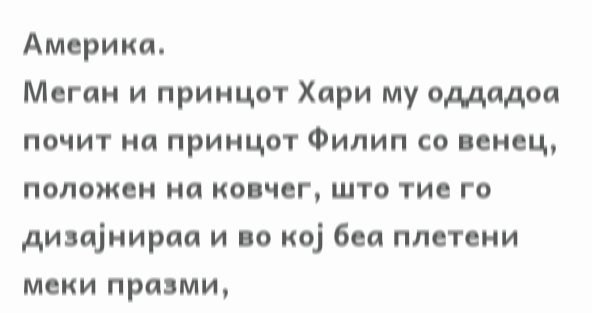Америка.
Меган и принцот Хари му оддадоа почит на принцот Филип со венец, положен на ковчег, што тие го дизајнираа и во кој беа плетени меки празми,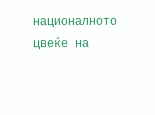националното цвеќе на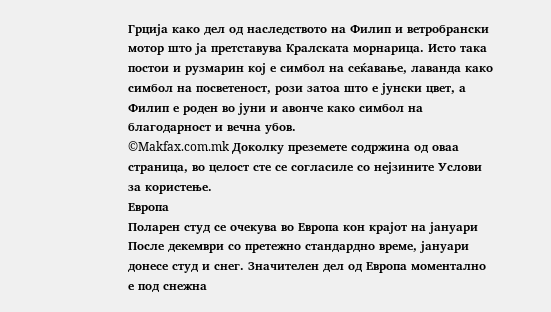Грција како дел од наследството на Филип и ветробрански мотор што ја претставува Кралската морнарица. Исто така постои и рузмарин кој е симбол на сеќавање, лаванда како симбол на посветеност, рози затоа што е јунски цвет, а Филип е роден во јуни и aвонче како симбол на благодарност и вечна убов.
©Makfax.com.mk Доколку преземете содржина од оваа страница, во целост сте се согласиле со нејзините Услови за користење.
Европа
Поларен студ се очекува во Европа кон крајот на јануари
После декември со претежно стандардно време, јануари донесе студ и снег. Значителен дел од Европа моментално е под снежна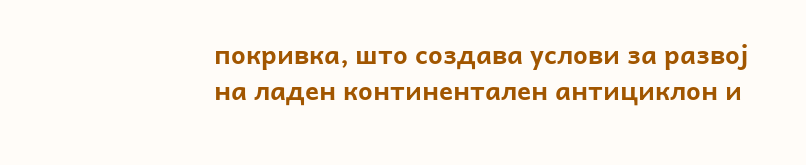покривка, што создава услови за развој на ладен континентален антициклон и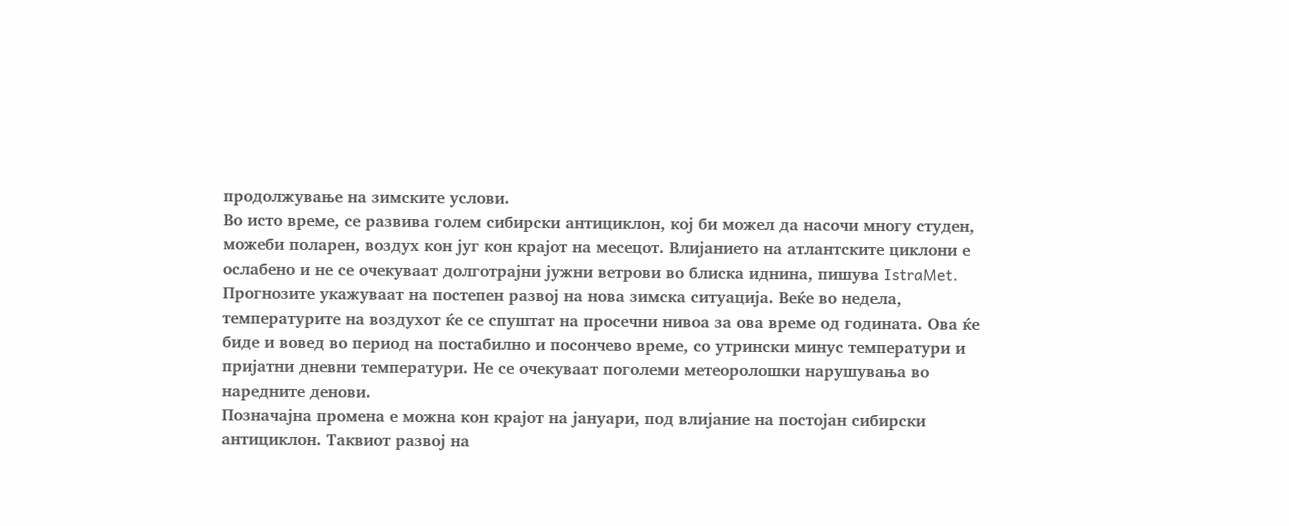продолжување на зимските услови.
Во исто време, се развива голем сибирски антициклон, кој би можел да насочи многу студен, можеби поларен, воздух кон југ кон крајот на месецот. Влијанието на атлантските циклони е ослабено и не се очекуваат долготрајни јужни ветрови во блиска иднина, пишува IstraMet.
Прогнозите укажуваат на постепен развој на нова зимска ситуација. Веќе во недела, температурите на воздухот ќе се спуштат на просечни нивоа за ова време од годината. Ова ќе биде и вовед во период на постабилно и посончево време, со утрински минус температури и пријатни дневни температури. Не се очекуваат поголеми метеоролошки нарушувања во наредните денови.
Позначајна промена е можна кон крајот на јануари, под влијание на постојан сибирски антициклон. Таквиот развој на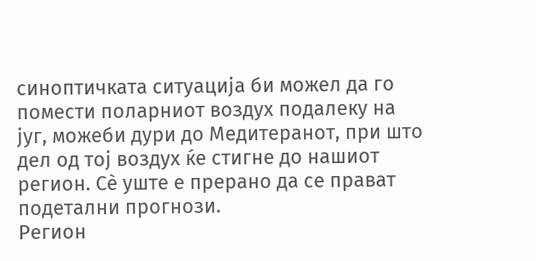синоптичката ситуација би можел да го помести поларниот воздух подалеку на југ, можеби дури до Медитеранот, при што дел од тој воздух ќе стигне до нашиот регион. Сè уште е прерано да се прават подетални прогнози.
Регион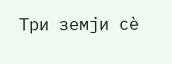Три земји сè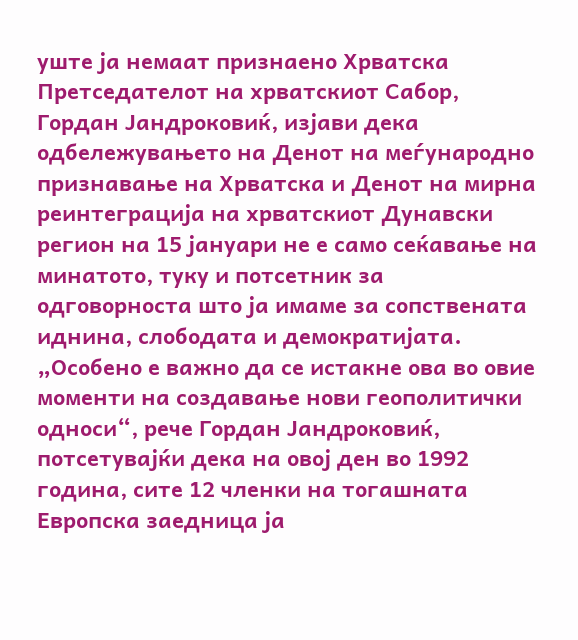уште ја немаат признаено Хрватска
Претседателот на хрватскиот Сабор, Гордан Јандроковиќ, изјави дека одбележувањето на Денот на меѓународно признавање на Хрватска и Денот на мирна реинтеграција на хрватскиот Дунавски регион на 15 јануари не е само сеќавање на минатото, туку и потсетник за одговорноста што ја имаме за сопствената иднина, слободата и демократијата.
„Особено е важно да се истакне ова во овие моменти на создавање нови геополитички односи“, рече Гордан Јандроковиќ, потсетувајќи дека на овој ден во 1992 година, сите 12 членки на тогашната Европска заедница ја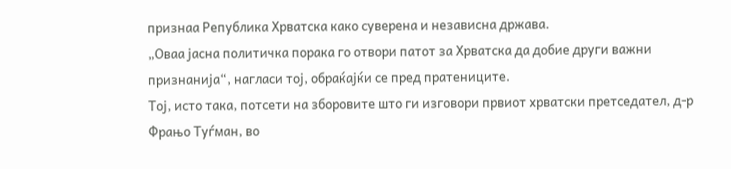признаа Република Хрватска како суверена и независна држава.
„Оваа јасна политичка порака го отвори патот за Хрватска да добие други важни признанија“, нагласи тој, обраќајќи се пред пратениците.
Тој, исто така, потсети на зборовите што ги изговори првиот хрватски претседател, д-р Фрањо Туѓман, во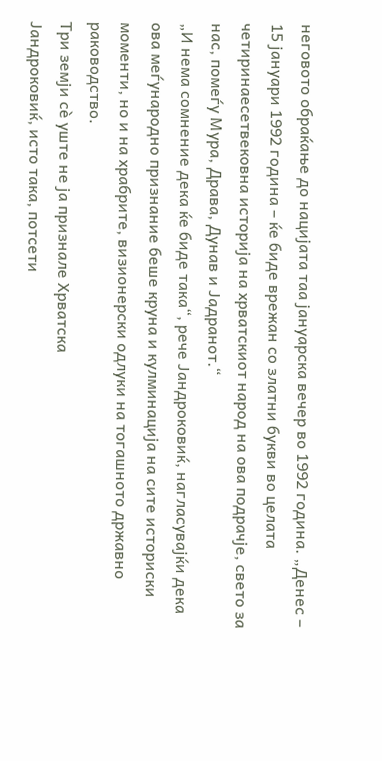неговото обраќање до нацијата таа јануарска вечер во 1992 година. „Денес – 15 јануари 1992 година – ќе биде врежан со златни букви во целата четиринаесетвековна историја на хрватскиот народ на ова подрачје, свето за нас, помеѓу Мура, Драва, Дунав и Јадранот.“
„И нема сомнение дека ќе биде така“, рече Јандроковиќ, нагласувајќи дека ова меѓународно признание беше круна и кулминација на сите историски моменти, но и на храбрите, визионерски одлуки на тогашното државно раководство.
Три земји сè уште не ја признале Хрватска
Јандроковиќ, исто така, потсети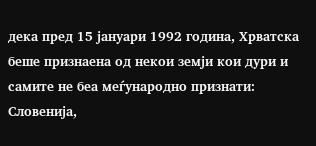дека пред 15 јануари 1992 година, Хрватска беше признаена од некои земји кои дури и самите не беа меѓународно признати: Словенија,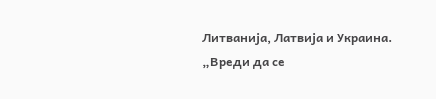Литванија, Латвија и Украина.
„Вреди да се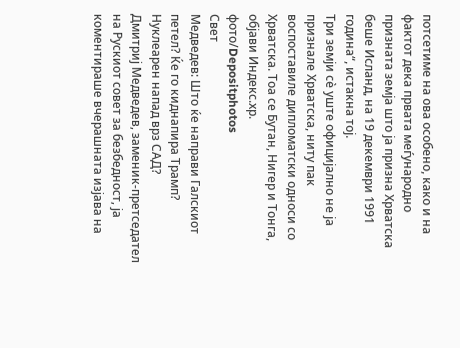потсетиме на ова особено, како и на фактот дека првата меѓународно призната земја што ја призна Хрватска беше Исланд, на 19 декември 1991 година“, истакна тој.
Три земји сè уште официјално не ја признале Хрватска, ниту пак воспоставиле дипломатски односи со Хрватска. Тоа се Бутан, Нигер и Тонга, објави Индекс.хр.
фото/Depositphotos
Свет
Медведев: Што ќе направи Галскиот петел? Ќе го киднапира Трамп? Нуклеарен напад врз САД?
Дмитриј Медведев, заменик-претседател на Рускиот совет за безбедност, ја коментираше вчерашната изјава на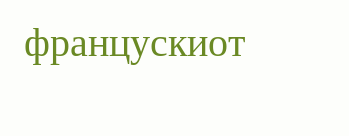францускиот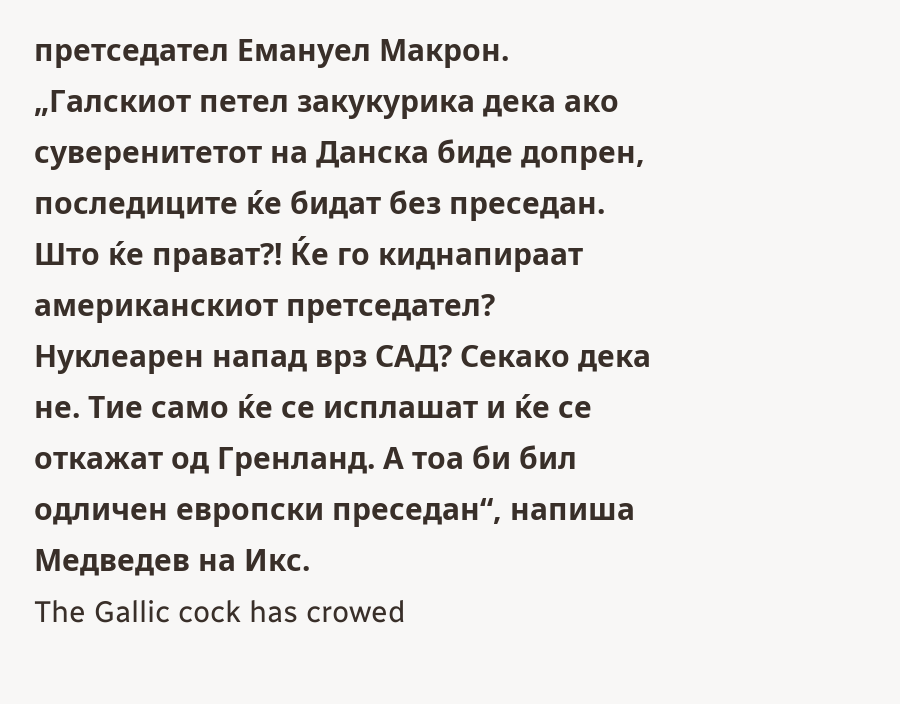претседател Емануел Макрон.
„Галскиот петел закукурика дека ако суверенитетот на Данска биде допрен, последиците ќе бидат без преседан. Што ќе прават?! Ќе го киднапираат американскиот претседател? Нуклеарен напад врз САД? Секако дека не. Тие само ќе се исплашат и ќе се откажат од Гренланд. А тоа би бил одличен европски преседан“, напиша Медведев на Икс.
The Gallic cock has crowed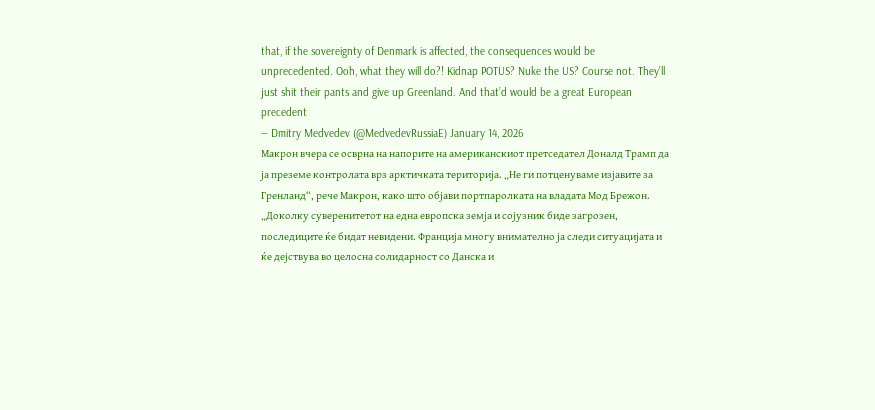that, if the sovereignty of Denmark is affected, the consequences would be unprecedented. Ooh, what they will do?! Kidnap POTUS? Nuke the US? Course not. They’ll just shit their pants and give up Greenland. And that’d would be a great European precedent
— Dmitry Medvedev (@MedvedevRussiaE) January 14, 2026
Макрон вчера се осврна на напорите на американскиот претседател Доналд Трамп да ја преземе контролата врз арктичката територија. „Не ги потценуваме изјавите за Гренланд“, рече Макрон, како што објави портпаролката на владата Мод Брежон.
„Доколку суверенитетот на една европска земја и сојузник биде загрозен, последиците ќе бидат невидени. Франција многу внимателно ја следи ситуацијата и ќе дејствува во целосна солидарност со Данска и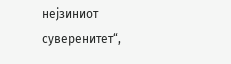нејзиниот суверенитет“,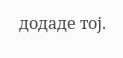додаде тој.